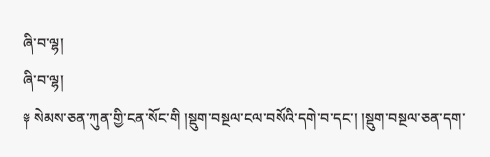ཞི་བ་ལྷ།
ཞི་བ་ལྷ།
༈ སེམས་ཅན་ཀུན་གྱི་ངན་སོང་གི །སྡུག་བསྔལ་ངལ་བསོའི་དགེ་བ་དང་། །སྡུག་བསྔལ་ཅན་དག་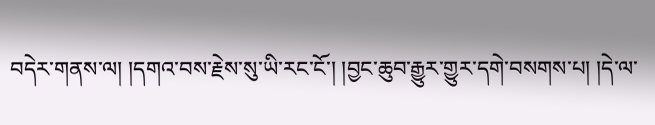བདེར་གནས་ལ། །དགའ་བས་རྗེས་སུ་ཡི་རང་ངོ་། །བྱང་ཆུབ་རྒྱུར་གྱུར་དགེ་བསགས་པ། །དེ་ལ་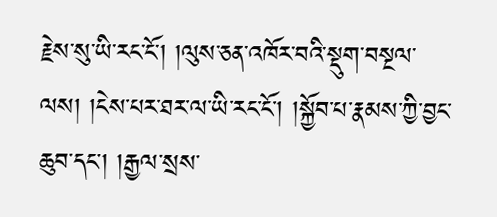རྗེས་སུ་ཡི་རང་ངོ་། །ལུས་ཅན་འཁོར་བའི་སྡུག་བསྔལ་ལས། །ངེས་པར་ཐར་ལ་ཡི་རང་ངོ་། །སྐྱོབ་པ་རྣམས་ཀྱི་བྱང་ཆུབ་དང་། །རྒྱལ་སྲས་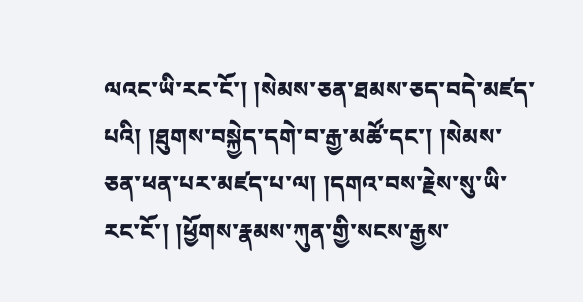ལའང་ཡི་རང་ངོ་། །སེམས་ཅན་ཐམས་ཅད་བདེ་མཛད་པའི། །ཐུགས་བསྐྱེད་དགེ་བ་རྒྱ་མཚོ་དང་། །སེམས་ཅན་ཕན་པར་མཛད་པ་ལ། །དགའ་བས་རྗེས་སུ་ཡི་རང་ངོ་། །ཕྱོགས་རྣམས་ཀུན་གྱི་སངས་རྒྱས་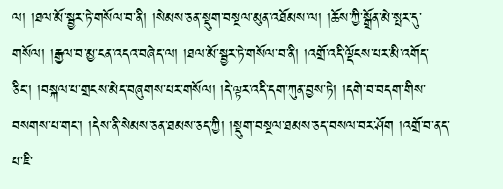ལ། །ཐལ་མོ་སྦྱར་ཏེ་གསོལ་བ་ནི། །སེམས་ཅན་སྡུག་བསྔལ་མུན་འཐོམས་ལ། །ཆོས་ཀྱི་སྒྲོན་མེ་སྤར་དུ་གསོལ། །རྒྱལ་བ་མྱ་ངན་འདའ་བཞེད་ལ། །ཐལ་མོ་སྦྱར་ཏེ་གསོལ་བ་ནི། །འགྲོ་འདི་ལྡོངས་པར་མི་འགོད་ཅིང་། །བསྐལ་པ་གྲངས་མེད་བཞུགས་པར་གསོལ། །དེ་ལྟར་འདི་དག་ཀུན་བྱས་ཏེ། །དགེ་བ་བདག་གིས་བསགས་པ་གང་། །དེས་ནི་སེམས་ཅན་ཐམས་ཅད་ཀྱི། །སྡུག་བསྔལ་ཐམས་ཅད་བསལ་བར་ཤོག །འགྲོ་བ་ནད་པ་ཇི་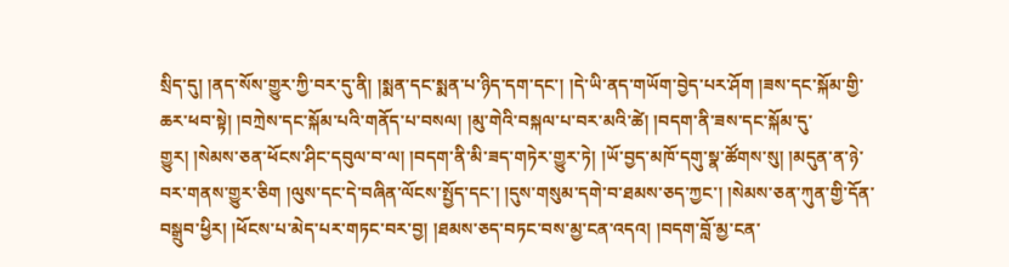སྲིད་དུ། །ནད་སོས་གྱུར་ཀྱི་བར་དུ་ནི། །སྨན་དང་སྨན་པ་ཉིད་དག་དང་། །དེ་ཡི་ནད་གཡོག་བྱེད་པར་ཤོག །ཟས་དང་སྐོམ་གྱི་ཆར་ཕབ་སྟེ། །བཀྲེས་དང་སྐོམ་པའི་གནོད་པ་བསལ། །མུ་གེའི་བསྐལ་པ་བར་མའི་ཚེ། །བདག་ནི་ཟས་དང་སྐོམ་དུ་གྱུར། །སེམས་ཅན་ཕོངས་ཤིང་དབུལ་བ་ལ། །བདག་ནི་མི་ཟད་གཏེར་གྱུར་ཏེ། །ཡོ་བྱད་མཁོ་དགུ་སྣ་ཚོགས་སུ། །མདུན་ན་ཉེ་བར་གནས་གྱུར་ཅིག །ལུས་དང་དེ་བཞིན་ལོངས་སྤྱོད་དང་། །དུས་གསུམ་དགེ་བ་ཐམས་ཅད་ཀྱང་། །སེམས་ཅན་ཀུན་གྱི་དོན་བསྒྲུབ་ཕྱིར། །ཕོངས་པ་མེད་པར་གཏང་བར་བྱ། །ཐམས་ཅད་བཏང་བས་མྱ་ངན་འདའ། །བདག་བློ་མྱ་ངན་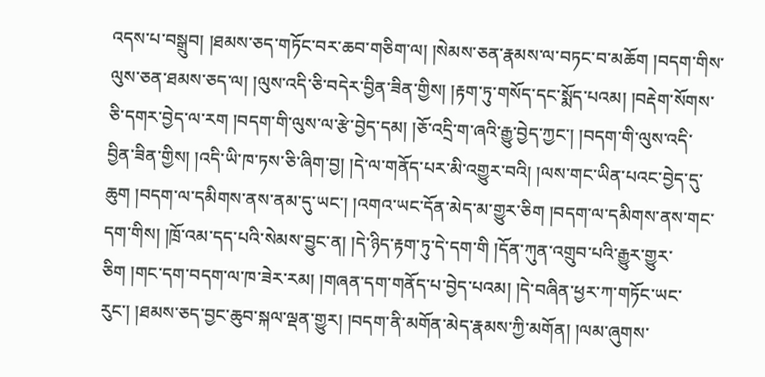འདས་པ་བསྒྲུབ། །ཐམས་ཅད་གཏོང་བར་ཆབ་གཅིག་ལ། །སེམས་ཅན་རྣམས་ལ་བཏང་བ་མཆོག །བདག་གིས་ལུས་ཅན་ཐམས་ཅད་ལ། །ལུས་འདི་ཅི་བདེར་བྱིན་ཟིན་གྱིས། །རྟག་ཏུ་གསོད་དང་སྨོད་པའམ། །བརྡེག་སོགས་ཅི་དགར་བྱེད་ལ་རག །བདག་གི་ལུས་ལ་རྩེ་བྱེད་དམ། །ཅོ་འདྲི་ག་ཞའི་རྒྱུ་བྱེད་ཀྱང་། །བདག་གི་ལུས་འདི་བྱིན་ཟིན་གྱིས། །འདི་ཡི་ཁ་ཏས་ཅི་ཞིག་བྱ། །དེ་ལ་གནོད་པར་མི་འགྱུར་བའི། །ལས་གང་ཡིན་པའང་བྱེད་དུ་ཆུག །བདག་ལ་དམིགས་ནས་ནམ་དུ་ཡང་། །འགའ་ཡང་དོན་མེད་མ་གྱུར་ཅིག །བདག་ལ་དམིགས་ནས་གང་དག་གིས། །ཁྲོ་འམ་དད་པའི་སེམས་བྱུང་ན། །དེ་ཉིད་རྟག་ཏུ་དེ་དག་གི །དོན་ཀུན་འགྲུབ་པའི་རྒྱུར་གྱུར་ཅིག །གང་དག་བདག་ལ་ཁ་ཟེར་རམ། །གཞན་དག་གནོད་པ་བྱེད་པའམ། །དེ་བཞིན་ཕྱར་ཀ་གཏོང་ཡང་རུང་། །ཐམས་ཅད་བྱང་ཆུབ་སྐལ་ལྡན་གྱུར། །བདག་ནི་མགོན་མེད་རྣམས་ཀྱི་མགོན། །ལམ་ཞུགས་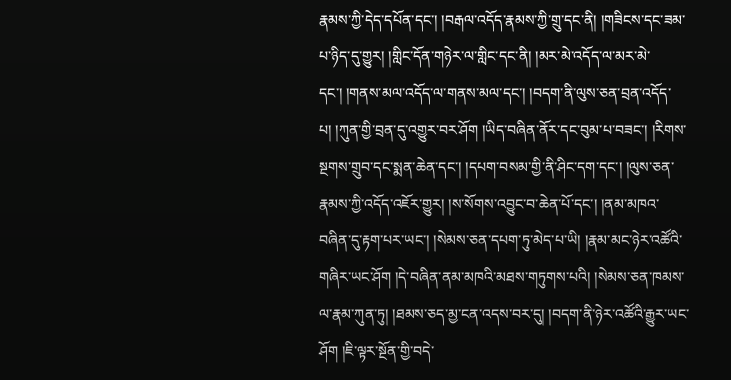རྣམས་ཀྱི་དེད་དཔོན་དང་། །བརྒལ་འདོད་རྣམས་ཀྱི་གྲུ་དང་ནི། །གཟིངས་དང་ཟམ་པ་ཉིད་དུ་གྱུར། །གླིང་དོན་གཉེར་ལ་གླིང་དང་ནི། །མར་མེ་འདོད་ལ་མར་མེ་དང་། །གནས་མལ་འདོད་ལ་གནས་མལ་དང་། །བདག་ནི་ལུས་ཅན་བྲན་འདོད་པ། །ཀུན་གྱི་བྲན་དུ་འགྱུར་བར་ཤོག །ཡིད་བཞིན་ནོར་དང་བུམ་པ་བཟང་། །རིགས་སྔགས་གྲུབ་དང་སྨན་ཆེན་དང་། །དཔག་བསམ་གྱི་ནི་ཤིང་དག་དང་། །ལུས་ཅན་རྣམས་ཀྱི་འདོད་འཇོར་གྱུར། །ས་སོགས་འབྱུང་བ་ཆེན་པོ་དང་། །ནམ་མཁའ་བཞིན་དུ་རྟག་པར་ཡང་། །སེམས་ཅན་དཔག་ཏུ་མེད་པ་ཡི། །རྣམ་མང་ཉེར་འཚོའི་གཞིར་ཡང་ཤོག །དེ་བཞིན་ནམ་མཁའི་མཐས་གཏུགས་པའི། །སེམས་ཅན་ཁམས་ལ་རྣམ་ཀུན་ཏུ། །ཐམས་ཅད་མྱ་ངན་འདས་བར་དུ། །བདག་ནི་ཉེར་འཚོའི་རྒྱུར་ཡང་ཤོག །ཇི་ལྟར་སྔོན་གྱི་བདེ་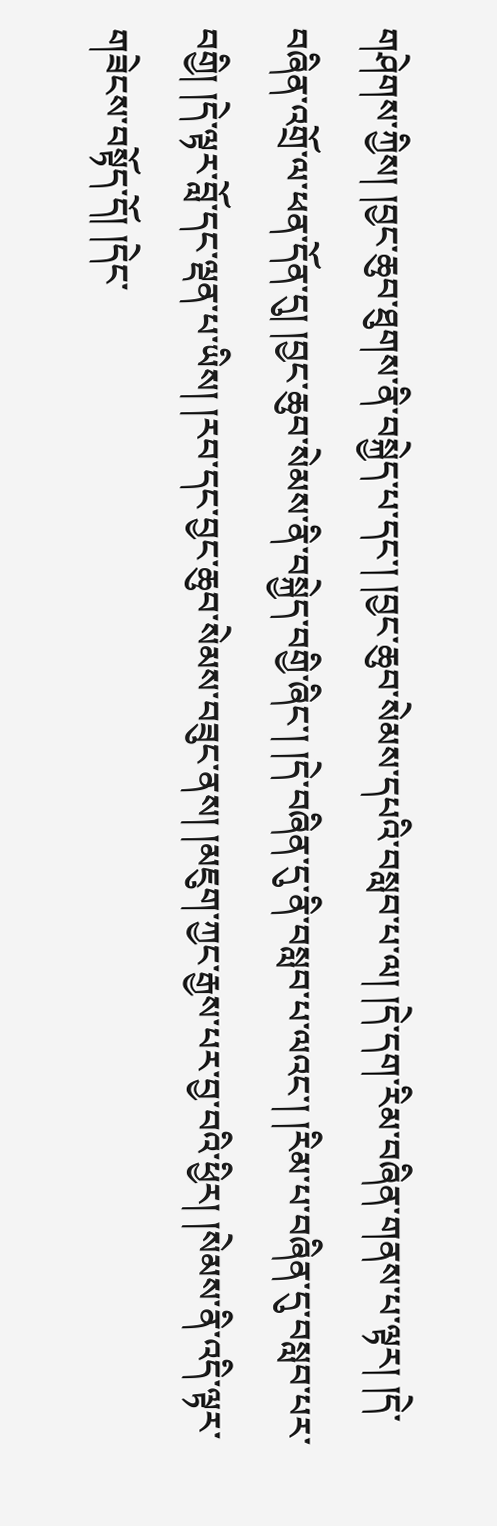གཤེགས་ཀྱིས། །བྱང་ཆུབ་ཐུགས་ནི་བསྐྱེད་པ་དང་། །བྱང་ཆུབ་སེམས་དཔའི་བསླབ་པ་ལ། །དེ་དག་རིམ་བཞིན་གནས་པ་ལྟར། །དེ་བཞིན་འགྲོ་ལ་ཕན་དོན་དུ། །བྱང་ཆུབ་སེམས་ནི་བསྐྱེད་བགྱི་ཞིང་། །དེ་བཞིན་དུ་ནི་བསླབ་པ་ལའང་། །རིམ་པ་བཞིན་དུ་བསླབ་པར་བགྱི། །དེ་ལྟར་བློ་དང་ལྡན་པ་ཡིས། །རབ་དང་བྱང་ཆུབ་སེམས་བཟུང་ནས། །མཇུག་ཀྱང་རྒྱས་པར་བྱ་བའི་ཕྱིར། །སེམས་ནི་འདི་ལྟར་གཟེངས་བསྟོད་དོ། །དེང་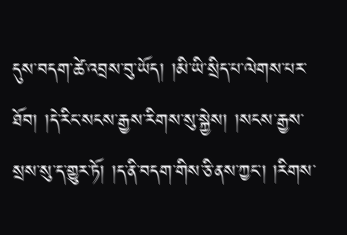དུས་བདག་ཚེ་འབྲས་བུ་ཡོད། །མི་ཡི་སྲིད་པ་ལེགས་པར་ཐོབ། །དེ་རིང་སངས་རྒྱས་རིགས་སུ་སྐྱེས། །སངས་རྒྱས་སྲས་སུ་ད་གྱུར་ཏོ། །ད་ནི་བདག་གིས་ཅི་ནས་ཀྱང་། །རིགས་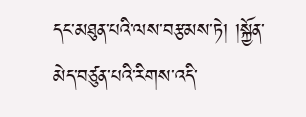དང་མཐུན་པའི་ལས་བརྩམས་ཏེ། །སྐྱོན་མེད་བཙུན་པའི་རིགས་འདི་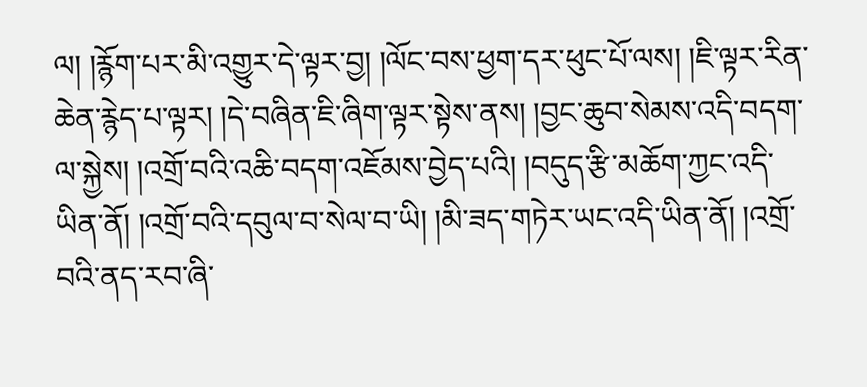ལ། །རྙོག་པར་མི་འགྱུར་དེ་ལྟར་བྱ། །ལོང་བས་ཕྱག་དར་ཕུང་པོ་ལས། །ཇི་ལྟར་རིན་ཆེན་རྙེད་པ་ལྟར། །དེ་བཞིན་ཇི་ཞིག་ལྟར་སྟེས་ནས། །བྱང་ཆུབ་སེམས་འདི་བདག་ལ་སྐྱེས། །འགྲོ་བའི་འཆི་བདག་འཇོམས་བྱེད་པའི། །བདུད་རྩི་མཆོག་ཀྱང་འདི་ཡིན་ནོ། །འགྲོ་བའི་དབུལ་བ་སེལ་བ་ཡི། །མི་ཟད་གཏེར་ཡང་འདི་ཡིན་ནོ། །འགྲོ་བའི་ནད་རབ་ཞི་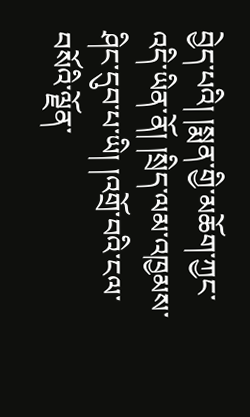བྱེད་པའི། །སྨན་གྱི་མཆོག་ཀྱང་འདི་ཡིན་ནོ། །སྲིད་ལམ་འཁྱམས་ཤིང་དུབ་པ་ཡི། །འགྲོ་བའི་ངལ་བསོའི་ལྗོན་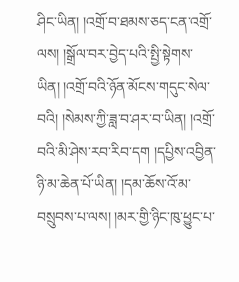ཤིང་ཡིན། །འགྲོ་བ་ཐམས་ཅད་ངན་འགྲོ་ལས། །སྒྲོལ་བར་བྱེད་པའི་སྤྱི་སྟེགས་ཡིན། །འགྲོ་བའི་ཉོན་མོངས་གདུང་སེལ་བའི། །སེམས་ཀྱི་ཟླ་བ་ཤར་བ་ཡིན། །འགྲོ་བའི་མི་ཤེས་རབ་རིབ་དག །དཔྱིས་འབྱིན་ཉི་མ་ཆེན་པོ་ཡིན། །དམ་ཆོས་འོ་མ་བསྲུབས་པ་ལས། །མར་གྱི་ཉིང་ཁུ་ཕྱུང་པ་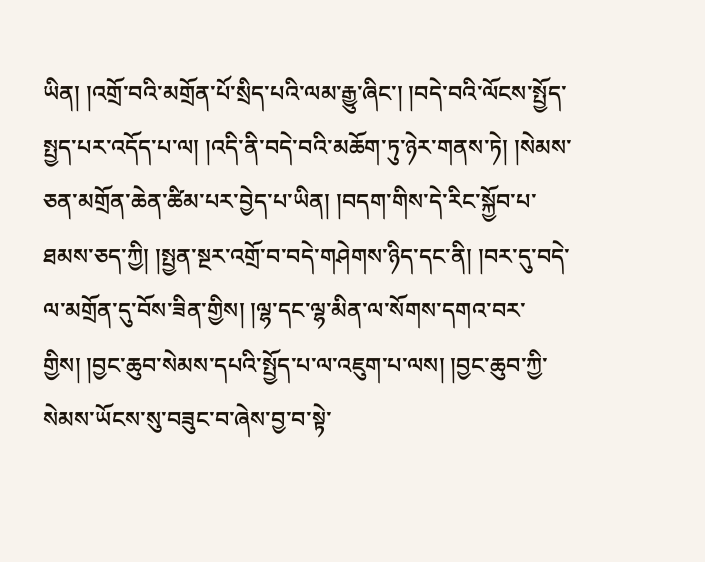ཡིན། །འགྲོ་བའི་མགྲོན་པོ་སྲིད་པའི་ལམ་རྒྱུ་ཞིང་། །བདེ་བའི་ལོངས་སྤྱོད་སྤྱད་པར་འདོད་པ་ལ། །འདི་ནི་བདེ་བའི་མཆོག་ཏུ་ཉེར་གནས་ཏེ། །སེམས་ཅན་མགྲོན་ཆེན་ཚིམ་པར་བྱེད་པ་ཡིན། །བདག་གིས་དེ་རིང་སྐྱོབ་པ་ཐམས་ཅད་ཀྱི། །སྤྱན་སྔར་འགྲོ་བ་བདེ་གཤེགས་ཉིད་དང་ནི། །བར་དུ་བདེ་ལ་མགྲོན་དུ་བོས་ཟིན་གྱིས། །ལྷ་དང་ལྷ་མིན་ལ་སོགས་དགའ་བར་གྱིས། །བྱང་ཆུབ་སེམས་དཔའི་སྤྱོད་པ་ལ་འཇུག་པ་ལས། །བྱང་ཆུབ་ཀྱི་སེམས་ཡོངས་སུ་བཟུང་བ་ཞེས་བྱ་བ་སྟེ་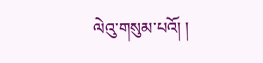ལེའུ་གསུམ་པའོ། །